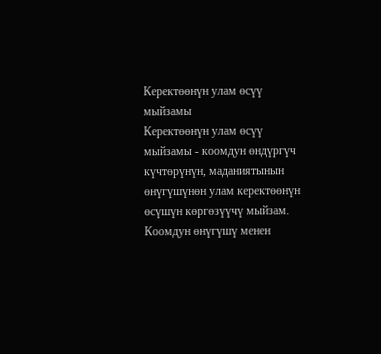Керектөөнүн улам өсүү мыйзамы
Керектөөнүн улам өсүү мыйзамы - коомдун өндүргүч күчтөрүнүн, маданиятынын өнүгүшүнөн улам керектөөнүн өсүшүн көргөзүүчү мыйзам.
Коомдун өнүгүшү менен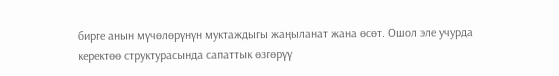бирге анын мүчөлөрүнүн муктаждыгы жаңыланат жана өсөт. Ошол эле учурда керектөө структурасында сапаттык өзгөрүү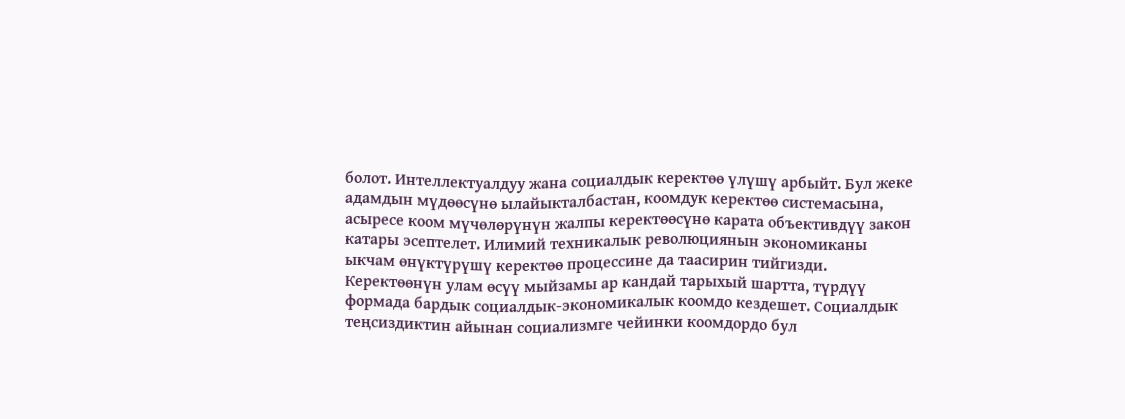болот. Интеллектуалдуу жана социалдык керектөө үлүшү арбыйт. Бул жеке адамдын мүдөөсүнө ылайыкталбастан, коомдук керектөө системасына, асыресе коом мүчөлөрүнүн жалпы керектөөсүнө карата объективдүү закон катары эсептелет. Илимий техникалык революциянын экономиканы ыкчам өнүктүрүшү керектөө процессине да таасирин тийгизди. Керектөөнүн улам өсүү мыйзамы ар кандай тарыхый шартта, түрдүү формада бардык социалдык-экономикалык коомдо кездешет. Социалдык теңсиздиктин айынан социализмге чейинки коомдордо бул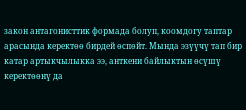закон антагонисттик формада болуп, коомдогу таптар арасында керектөө бирдей өспөйт. Мында эзүүчү тап бир катар артыкчылыкка ээ, анткени байлыктын өсүшү керектөөнү да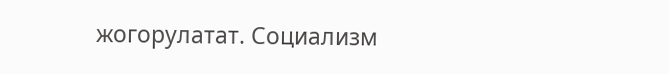жогорулатат. Социализм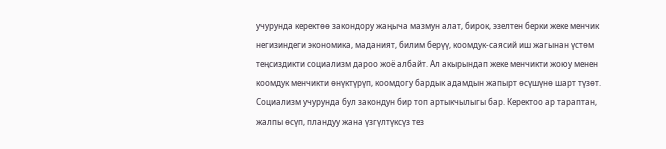учурунда керектөө закондору жаңыча мазмун алат, бирок, эзелтен берки жеке менчик негизиндеги экономика, маданият, билим берүү, коомдук-саясий иш жагынан үстөм теңсиздикти социализм дароо жоё албайт. Ал акырындап жеке менчикти жоюу менен коомдук менчикти өнүктүрүп, коомдогу бардык адамдын жапырт өсүшүнө шарт түзөт. Социализм учурунда бул закондун бир топ артыкчылыгы бар. Керектоо ар тараптан, жалпы өсүп, пландуу жана үзгүлтүксүз тез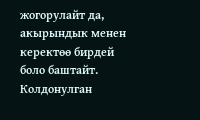жогорулайт да, акырындык менен керектөө бирдей боло баштайт.
Колдонулган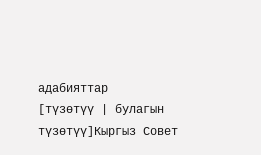адабияттар
[түзөтүү | булагын түзөтүү]Кыргыз Совет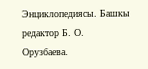Энциклопедиясы. Башкы редактор Б. О. Орузбаева.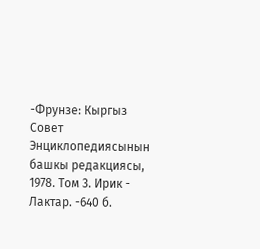-Фрунзе: Кыргыз Совет Энциклопедиясынын башкы редакциясы, 1978. Том 3. Ирик - Лактар. -640 б.